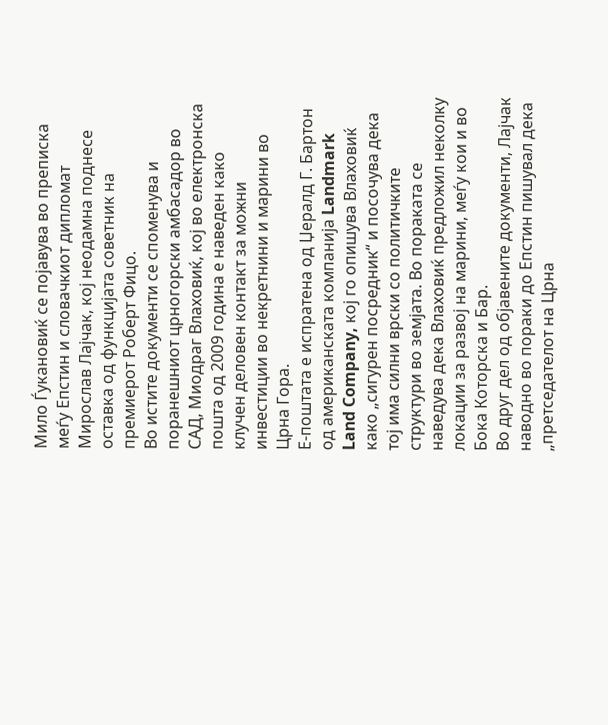Мило Ѓукановиќ се појавува во преписка меѓу Епстин и словачкиот дипломат Мирослав Лајчак, кој неодамна поднесе оставка од функцијата советник на премиерот Роберт Фицо.
Во истите документи се споменува и поранешниот црногорски амбасадор во САД, Миодраг Влаховиќ, кој во електронска пошта од 2009 година е наведен како клучен деловен контакт за можни инвестиции во некретнини и марини во Црна Гора.
Е-поштата е испратена од Џералд Г. Бартон од американската компанија Landmark Land Company, кој го опишува Влаховиќ како „сигурен посредник“ и посочува дека тој има силни врски со политичките структури во земјата. Во пораката се наведува дека Влаховиќ предложил неколку локации за развој на марини, меѓу кои и во Бока Которска и Бар.
Во друг дел од објавените документи, Лајчак наводно во пораки до Епстин пишувал дека „претседателот на Црна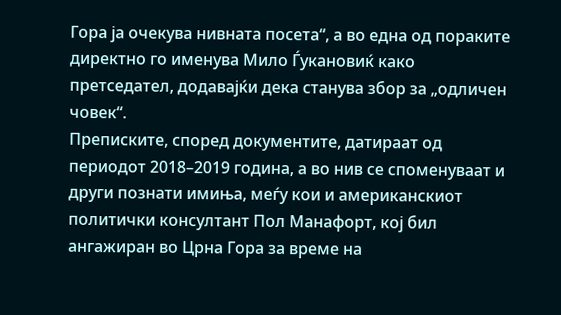Гора ја очекува нивната посета“, а во една од пораките директно го именува Мило Ѓукановиќ како претседател, додавајќи дека станува збор за „одличен човек“.
Преписките, според документите, датираат од периодот 2018–2019 година, а во нив се споменуваат и други познати имиња, меѓу кои и американскиот политички консултант Пол Манафорт, кој бил ангажиран во Црна Гора за време на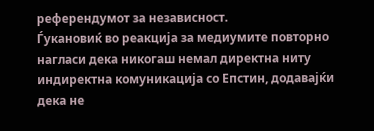референдумот за независност.
Ѓукановиќ во реакција за медиумите повторно нагласи дека никогаш немал директна ниту индиректна комуникација со Епстин, додавајќи дека не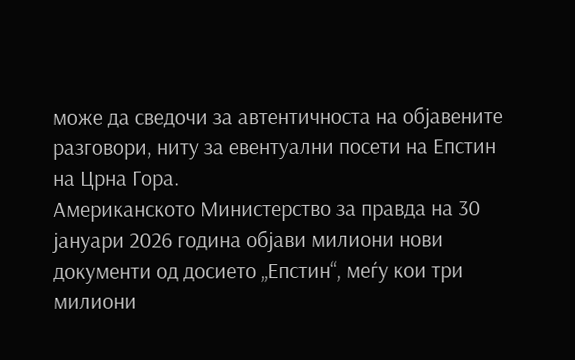може да сведочи за автентичноста на објавените разговори, ниту за евентуални посети на Епстин на Црна Гора.
Американското Министерство за правда на 30 јануари 2026 година објави милиони нови документи од досието „Епстин“, меѓу кои три милиони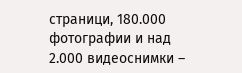страници, 180.000 фотографии и над 2.000 видеоснимки –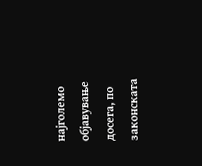најголемо објавување досега, по законската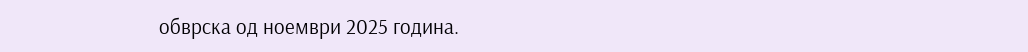обврска од ноември 2025 година.